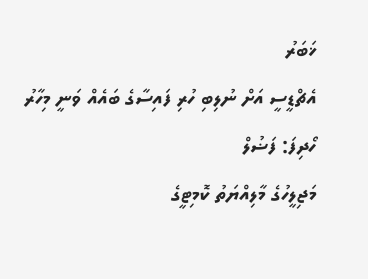ޚަބަރު
އެޗްޑީސީ އަށް ނުލިބި ހުރި ފައިސާގެ ބައެއް ވަނީ މިހާރު ހޯދިފަ: ފަޟުލް
މަޖިލީހުގެ މާލިއްޔަތު ކޮމިޓީގެ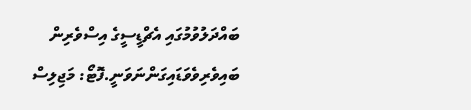ބައްދަލުވުމުގައި އެޗްޑީސީގެ އިސްވެރިން ބައިވެރިވެވަޑައިގަންނަވަނީ.ފޮޓޯ: މަޖިލިސް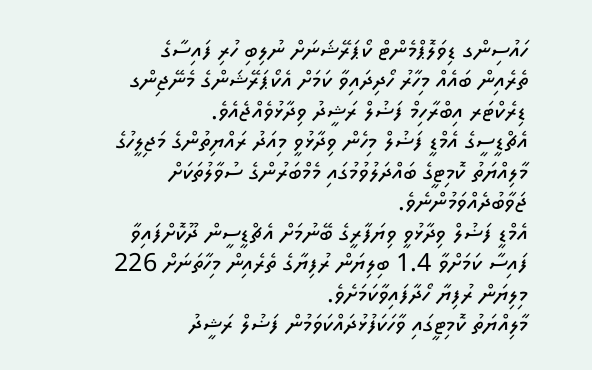ހައުސިންގ ޑިވަލޮޕްމެންޓް ކޯޕަރޭޝަނަށް ނުލިބި ހުރި ފައިސާގެ ތެރެއިން ބައެއް މިހާރު ހޯދިދައިވާ ކަމަށް އެކޯޕަރޭޝަންގެ މެނޭޖިންގ ޑިރެކްޓަރ އިބްރާހިމް ފަޟުލް ރަޝީދު ވިދާޅުވެއްޖެއެވެ.
އެޗްޑީސީގެ އެމްޑީ ފަޟުލް މިހެން ވިދާޅުވީ މިއަދު ރައްޔިތުންގެ މަޖިލީހުގެ މާލިއްޔަތު ކޮމިޓީގެ ބައްދަލުވުމުގައި މެމްބަރުންގެ ސުވާލުތަކަށް ޖަވާބުދެއްވަމުންނެވެ.
އެމްޑީ ފަޟުލް ވިދާޅުވީ ވިޔަފާރީގެ ބޭނުމަށް އެޗްޑީސީން ދޫކޮށްފައިވާ ފައިސާ ކަމަށްވާ 1.4 ބިލިޔަން ރުފިޔާގެ ތެރެއިން މިހާތަނަށް 226 މިލިޔަން ރުފިޔާ ހޯދާފައިވާކަމަށެވެ.
މާލިއްޔަތު ކޮމިޓީގައި ވާހަކަފުޅުދައްކަވަމުން ފަޟުލް ރަޝީދު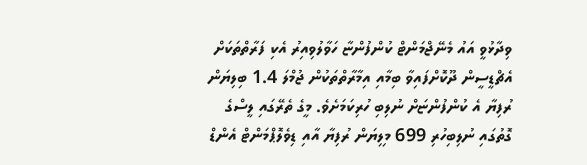ވިދާޅުވީ އައު މެނޭޖްމަންޓް ކުންފުންޏާ ހަވާލުވިއިރު އެކި ފަރާތްތަކަށް އެޗްޑީސީން ދޫކޮށްފައިވާ ބިމާއި އިމާރާތްތަކުން ޖުމްލަ 1.4 ބިލިޔަން ރުފިޔާ އެ ކުންފުންޏަށް ނުލިބި ހުރިކަމަށެވެ. މީގެ ތެރޭގައި ލީސްގެ ގޮތުގައި ނުލިބިހުރި 699 މިލިޔަން ރުފިޔާ އާއި ޑިވެލޮޕްމަންޓް އެންޑް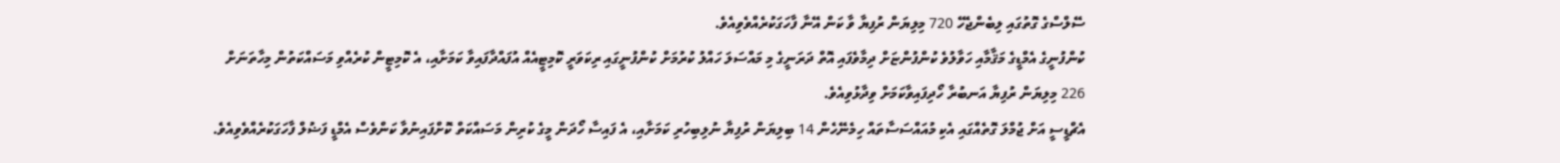ސޭލްސްގެ ގޮތުގައި ލިބެންޖެހޭ 720 މިލިޔަން ރުފިޔާ ވާ ކަން އޭނާ ފާހަގަކުރެއްވެވިއެވެ.
ކުންފުނީގެ އެމްޑީގެ މަޤާމާއި ހަވާލުވެ ކުންފުންޏަށް ދިމާވެފައި އޮތް ދަރަނީގެ މި މައްސަލަ ހައްލު ކުރުމަށް ކުންފުނީގައި ރިކަވަރީ ކޮމިޓީއެއް އުފައްދާފައިވާ ކަމަށާއި، އެ ކޮމިޓީން ކުރެއްވި މަސައްކަތުން މިހާތަނަށް 226 މިލިޔަން ރުފިޔާ އަނބުރާ ހޯދިފައިވާކަމަށް ވިދާޅުވިއެވެ.
އެޗްޑީސީ އަށް ޖުމްލަ ގޮތެއްގައި އެކި މުއައްސަސާތައް ހިމެނޭހެން 14 ބިލިޔަން ރުފިޔާ ނުލިބިހުރި ކަމަށާއި، އެ ފައިސާ ހޯދަން މީގެ ކުރިން މަސައްކަތް ކޮށްފައިނުވާ ކަންވެސް އެމްޑީ ފަޟުލް ފާހަގަކުރެއްވެވިއެވެ.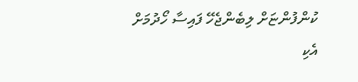ކުންފުންޏަށް ލިބެންޖެހޭ ފައިސާ ހޯދުމަށް އެކި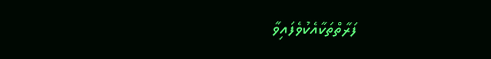ފަރާތްތަކާއެކުވެފައިވާ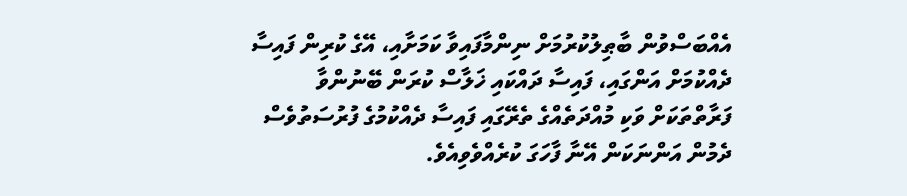އެއްބަސްވުން ބާޠިލުކުރުމަށް ނިންމާފައިވާ ކަމަށާއި، އޭގެ ކުރިން ފައިސާ ދެއްކުމަށް އަންގައި، ފައިސާ ދައްކައި ޚަލާސް ކުރަން ބޭނުންވާ ފަރާތްތަކަށް ވަކި މުއްދަތެއްގެ ތެރޭގައި ފައިސާ ދެއްކުމުގެ ފުރުސަތުވެސް ދެމުން އަންނަކަން އޭނާ ފާހަގަ ކުރެއްވެވިއެވެ.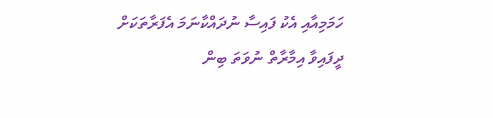ހަމަމިއާއި އެކު ފައިސާ ނުދައްކާނަމަ އެފަރާތަކަށް ދީފައިވާ އިމާރާތް ނުވަތަ ބިން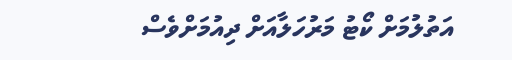އަތުލުމަށް ކޯޓު މަރުހަލާއަށް ދިއުމަށްވެސް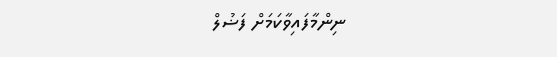ނިންމާފައިވާކަމަށް ފަޟުލް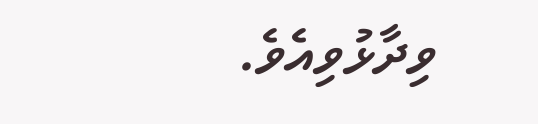ވިދާޅުވިއެވެ.